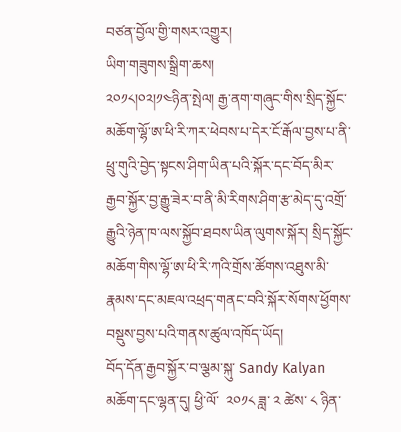བཙན་བྱོལ་གྱི་གསར་འགྱུར།
ཡིག་གཟུགས་སྒྲིག་ཆས།
༢༠༡༨།༠༢།༡༤ཉིན་སྤེལ། རྒྱ་ནག་གཞུང་གིས་སྲིད་སྐྱོང་མཆོག་ལྷོ་ཨ་ཕི་རི་ཀར་ཕེབས་པ་དེར་ངོ་རྒོལ་བྱས་པ་ནི་ཕྲུ་གུའི་བྱེད་སྟངས་ཤིག་ཡིན་པའི་སྐོར་དང་བོད་མིར་རྒྱབ་སྐྱོར་བྱ་རྒྱུ་ཟེར་བ་ནི་མི་རིགས་ཤིག་རྩ་མེད་དུ་འགྲོ་རྒྱུའི་ཉེན་ཁ་ལས་སྐྱོབ་ཐབས་ཡིན་ལུགས་སྐོར། སྲིད་སྐྱོང་མཆོག་གིས་ལྷོ་ཨ་ཕི་རི་ཀའི་གྲོས་ཚོགས་འཐུས་མི་རྣམས་དང་མཇལ་འཕྲད་གནང་བའི་སྐོར་སོགས་ཕྱོགས་བསྡུས་བྱས་པའི་གནས་ཚུལ་འཁོད་ཡོད།
བོད་དོན་རྒྱབ་སྐྱོར་བ་ལྕམ་སྐུ་ Sandy Kalyan མཆོག་དང་ལྷན་དུ། ཕྱི་ལོ་  ༢༠༡༨ ཟླ་ ༢ ཚེས་ ༨ ཉིན་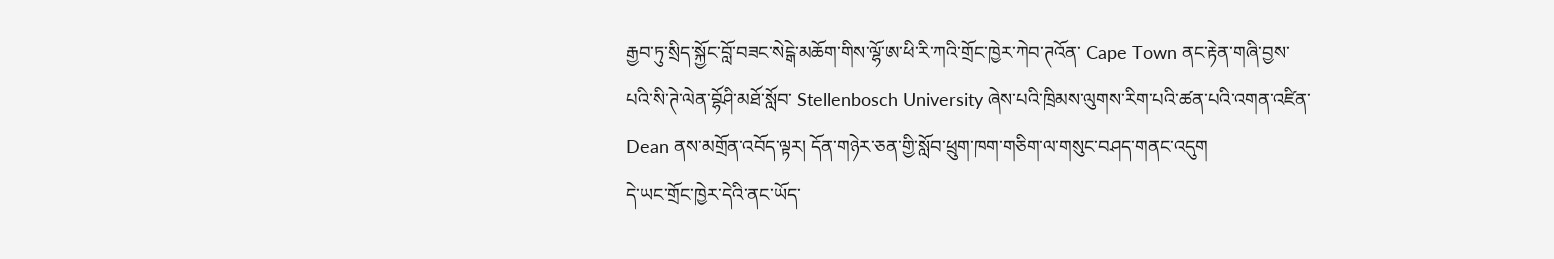རྒྱབ་ཏུ་སྲིད་སྐྱོང་བློ་བཟང་སེངྒེ་མཆོག་གིས་ལྷོ་ཨ་ཕི་རི་ཀའི་གྲོང་ཁྱེར་ཀེབ་ཊའོན་ Cape Town ནང་རྟེན་གཞི་བྱས་པའི་སི་ཊེ་ལེན་བྷོཤི་མཐོ་སློབ་ Stellenbosch University ཞེས་པའི་ཁྲིམས་ལུགས་རིག་པའི་ཚན་པའི་འགན་འཛིན་ Dean ནས་མགྲོན་འབོད་ལྟར། དོན་གཉེར་ཅན་གྱི་སློབ་ཕྲུག་ཁག་གཅིག་ལ་གསུང་བཤད་གནང་འདུག
དེ་ཡང་གྲོང་ཁྱེར་དེའི་ནང་ཡོད་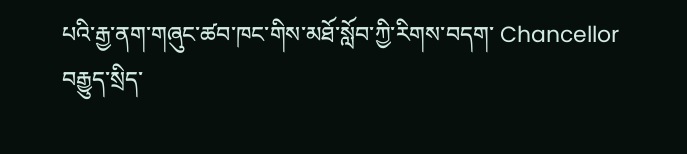པའི་རྒྱ་ནག་གཞུང་ཚབ་ཁང་གིས་མཐོ་སློབ་ཀྱི་རིགས་བདག་ Chancellor བརྒྱུད་སྲིད་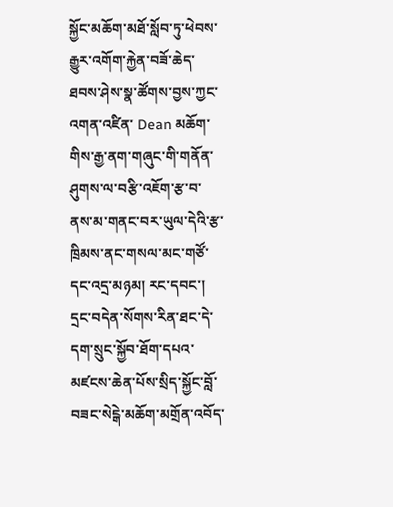སྐྱོང་མཆོག་མཐོ་སློབ་ཏུ་ཕེབས་རྒྱུར་འགོག་རྐྱེན་བཟོ་ཆེད་ཐབས་ཤེས་སྣ་ཚོགས་བྱས་ཀྱང་འགན་འཛིན་ Dean མཆོག་གིས་རྒྱ་ནག་གཞུང་གི་གནོན་ཤུགས་ལ་བརྩི་འཇོག་རྩ་བ་ནས་མ་གནང་བར་ཡུལ་དེའི་རྩ་ཁྲིམས་ནང་གསལ་མང་གཙོ་དང་འདྲ་མཉམ། རང་དབང་། དྲང་བདེན་སོགས་རིན་ཐང་དེ་དག་སྲུང་སྐྱོབ་ཐོག་དཔའ་མཛངས་ཆེན་པོས་སྲིད་སྐྱོང་བློ་བཟང་སེངྒེ་མཆོག་མགྲོན་འབོད་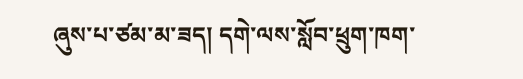ཞུས་པ་ཙམ་མ་ཟད། དགེ་ལས་སློབ་ཕྲུག་ཁག་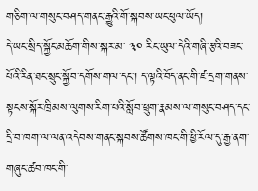གཅིག་ལ་གསུང་བཤད་གནང་རྒྱུའི་གོ་སྐབས་ཡང་ཕུལ་ཡོད།
དེ་ཡང་སྲིད་སྐྱོང་མཆོག་གིས་སྐར་མ་ ༣༠ རིང་ཡུལ་དེའི་གཞི་རྩའི་བཟང་པོའི་རིན་ཐང་སྲུང་སྐྱོབ་དགོས་གལ་དང་། ད་ལྟའི་བོད་ནང་གི་ཛ་དྲག་གནས་སྟངས་སྐོར་ཁྲིམས་ལུགས་རིག་པའི་སློབ་ཕྲུག་རྣམས་ལ་གསུང་བཤད་དང་དྲི་བ་ཁག་ལ་ལན་འདེབས་གནང་སྐབས་ཚོགས་ཁང་གི་ཕྱི་རོལ་དུ་རྒྱ་ནག་གཞུང་ཚབ་ཁང་གི་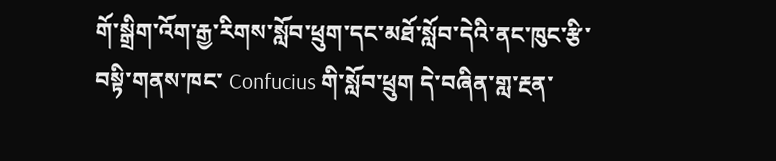གོ་སྒྲིག་འོག་རྒྱ་རིགས་སློབ་ཕྲུག་དང་མཐོ་སློབ་དེའི་ནང་ཁུང་རྩི་བསྟི་གནས་ཁང་ Confucius གི་སློབ་ཕྲུག དེ་བཞིན་གླ་རྔན་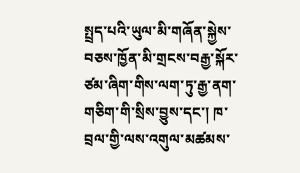སྤྲད་པའི་ཡུལ་མི་གཞོན་སྐྱེས་བཅས་ཁྱོན་མི་གྲངས་བརྒྱ་སྐོར་ཙམ་ཞིག་གིས་ལག་ཏུ་རྒྱ་ནག་གཅིག་གི་སྲིས་བྱུས་དང་། ཁ་བྲལ་གྱི་ལས་འགུལ་མཚམས་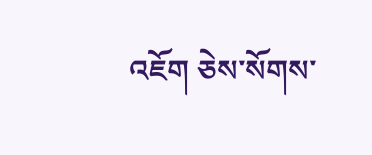འཇོག ཅེས་སོགས་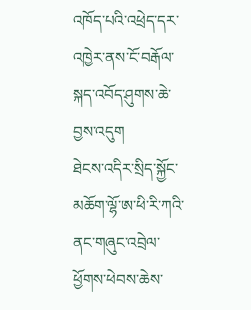འཁོད་པའི་འཕྲེད་དར་འཁྱེར་ནས་ངོ་བརྒོལ་སྐད་འབོད་ཤུགས་ཆེ་བྱས་འདུག
ཐེངས་འདིར་སྲིད་སྐྱོང་མཆོག་ལྷོ་ཨ་ཕི་རི་ཀའི་ནང་གཞུང་འབྲེལ་ཕྱོགས་ཕེབས་ཆེས་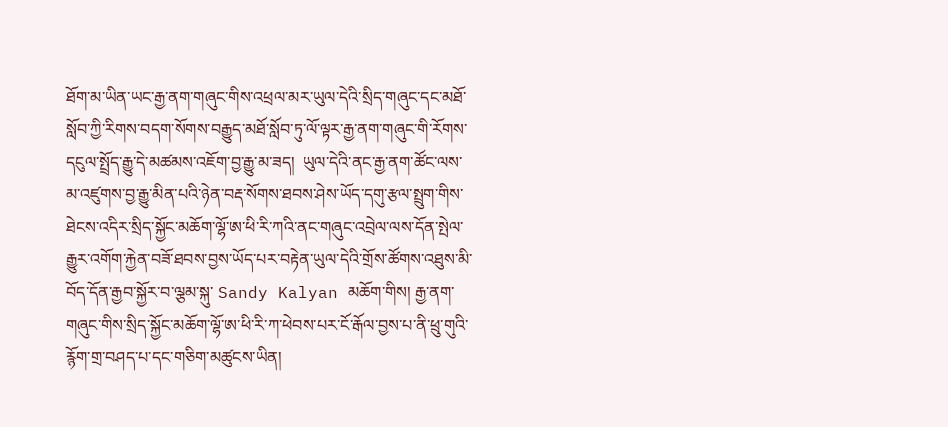ཐོག་མ་ཡིན་ཡང་རྒྱ་ནག་གཞུང་གིས་འཕྲལ་མར་ཡུལ་དེའི་སྲིད་གཞུང་དང་མཐོ་སློབ་ཀྱི་རིགས་བདག་སོགས་བརྒྱུད་མཐོ་སློབ་ཏུ་ལོ་ལྟར་རྒྱ་ནག་གཞུང་གི་རོགས་དངུལ་སྤྲོད་རྒྱུ་དེ་མཚམས་འཇོག་བྱ་རྒྱུ་མ་ཟད།  ཡུལ་དེའི་ནང་རྒྱ་ནག་ཚོང་ལས་མ་འཛུགས་བྱ་རྒྱུ་མིན་པའི་ཉེན་བརྡ་སོགས་ཐབས་ཤེས་ཡོད་དགུ་རྩལ་སྤྲུག་གིས་ཐེངས་འདིར་སྲིད་སྐྱོང་མཆོག་ལྷོ་ཨ་ཕི་རི་ཀའི་ནང་གཞུང་འབྲེལ་ལས་དོན་སྤེལ་རྒྱུར་འགོག་རྐྱེན་བཟོ་ཐབས་བྱས་ཡོད་པར་བརྟེན་ཡུལ་དེའི་གྲོས་ཚོགས་འཐུས་མི་བོད་དོན་རྒྱབ་སྐྱོར་བ་ལྕམ་སྐུ་ Sandy Kalyan མཆོག་གིས། རྒྱ་ནག་གཞུང་གིས་སྲིད་སྐྱོང་མཆོག་ལྷོ་ཨ་ཕི་རི་ཀ་ཕེབས་པར་ངོ་རྒོལ་བྱས་པ་ནི་ཕྲུ་གུའི་རྙོག་གྲ་བཤད་པ་དང་གཅིག་མཚུངས་ཡིན།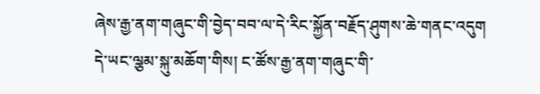ཞེས་རྒྱ་ནག་གཞུང་གི་བྱེད་བབ་ལ་དེ་རིང་སྐྱོན་བརྗོད་ཤུགས་ཆེ་གནང་འདུག
དེ་ཡང་ལྕམ་སྐུ་མཆོག་གིས། ང་ཚོས་རྒྱ་ནག་གཞུང་གི་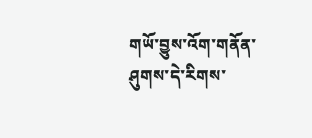གཡོ་བྱུས་འོག་གནོན་ཤུགས་དེ་རིགས་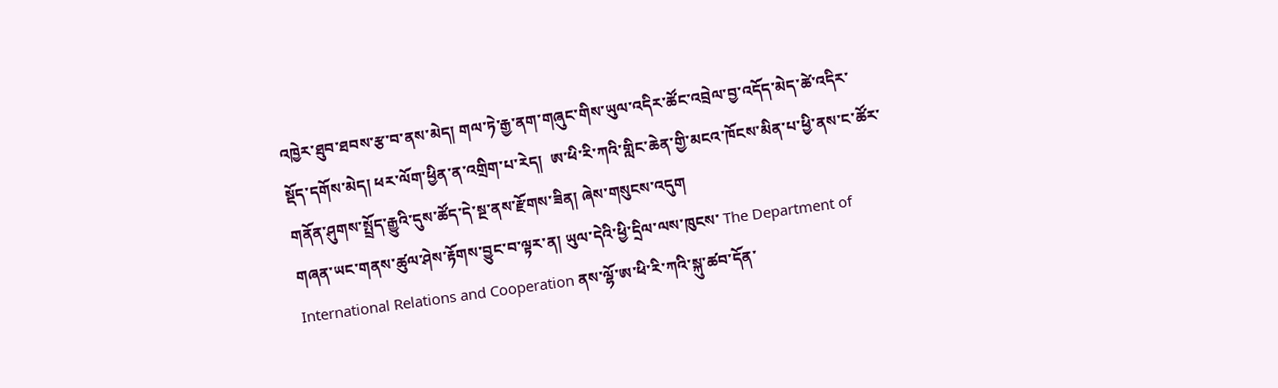འཁྱེར་ཐུབ་ཐབས་རྩ་བ་ནས་མེད། གལ་ཏེ་རྒྱ་ནག་གཞུང་གིས་ཡུལ་འདིར་ཚོང་འབྲེལ་བྱ་འདོད་མེད་ཚེ་འདིར་སྡོད་དགོས་མེད། ཕར་ལོག་ཕྱིན་ན་འགྲིག་པ་རེད།  ཨ་ཕི་རི་ཀའི་གླིང་ཆེན་གྱི་མངའ་ཁོངས་མིན་པ་ཕྱི་ནས་ང་ཚོར་གནོན་ཤུགས་སྤྲོད་རྒྱུའི་དུས་ཚོད་དེ་སྔ་ནས་རྫོགས་ཟིན། ཞེས་གསུངས་འདུག
གཞན་ཡང་གནས་ཚུལ་ཤེས་རྟོགས་བྱུང་བ་ལྟར་ན། ཡུལ་དེའི་ཕྱི་དྲིལ་ལས་ཁུངས་ The Department of International Relations and Cooperation ནས་ལྷོ་ཨ་ཕི་རི་ཀའི་སྐུ་ཚབ་དོན་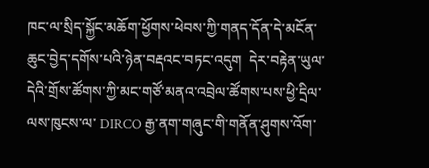ཁང་ལ་སྲིད་སྐྱོང་མཆོག་ཕྱོགས་ཕེབས་ཀྱི་གནད་དོན་དེ་མངོན་ཆུང་བྱེད་དགོས་པའི་ཉེན་བརྡའང་བཏང་འདུག  དེར་བརྟེན་ཡུལ་དེའི་གྲོས་ཚོགས་ཀྱི་མང་གཙོ་མནའ་འབྲེལ་ཚོགས་པས་ཕྱི་དྲིལ་ལས་ཁུངས་ལ་ DIRCO རྒྱ་ནག་གཞུང་གི་གནོན་ཤུགས་འོག་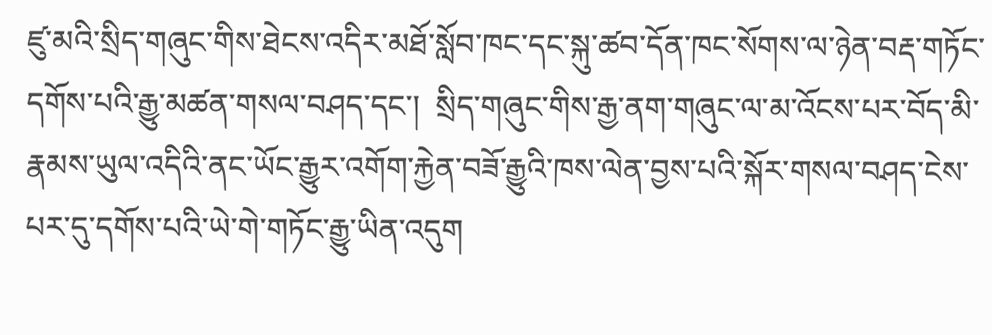ཛུ་མའི་སྲིད་གཞུང་གིས་ཐེངས་འདིར་མཐོ་སློབ་ཁང་དང་སྐུ་ཚབ་དོན་ཁང་སོགས་ལ་ཉེན་བརྡ་གཏོང་དགོས་པའི་རྒྱུ་མཚན་གསལ་བཤད་དང་།  སྲིད་གཞུང་གིས་རྒྱ་ནག་གཞུང་ལ་མ་འོངས་པར་བོད་མི་རྣམས་ཡུལ་འདིའི་ནང་ཡོང་རྒྱུར་འགོག་རྐྱེན་བཟོ་རྒྱུའི་ཁས་ལེན་བྱས་པའི་སྐོར་གསལ་བཤད་ངེས་པར་དུ་དགོས་པའི་ཡེ་གེ་གཏོང་རྒྱུ་ཡིན་འདུག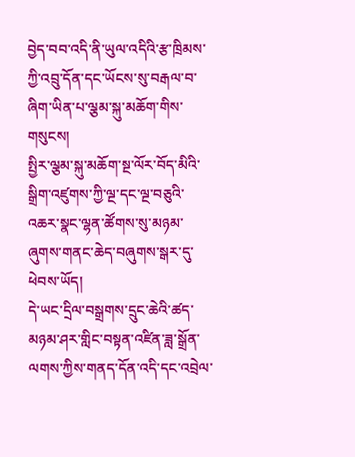བྱེད་བབ་འདི་ནི་ཡུལ་འདིའི་རྩ་ཁྲིམས་ཀྱི་འབྲུ་དོན་དང་ཡོངས་སུ་བརྒལ་བ་ཞིག་ཡིན་པ་ལྕམ་སྐུ་མཆོག་གིས་གསུངས།
སྤྱིར་ལྕམ་སྐུ་མཆོག་སྔ་ལོར་བོད་མིའི་སྒྲིག་འཛུགས་ཀྱི་ལྔ་དང་ལྔ་བཅུའི་འཆར་སྣང་ལྷན་ཚོགས་སུ་མཉམ་ཞུགས་གནང་ཆེད་བཞུགས་སྒར་དུ་ཕེབས་ཡོད།
དེ་ཡང་དྲིལ་བསྒྲགས་དྲུང་ཆེའི་ཚད་མཉམ་ཤར་གླིང་བསྟན་འཛིན་ཟླ་སྒྲོན་ལགས་ཀྱིས་གནད་དོན་འདི་དང་འབྲེལ་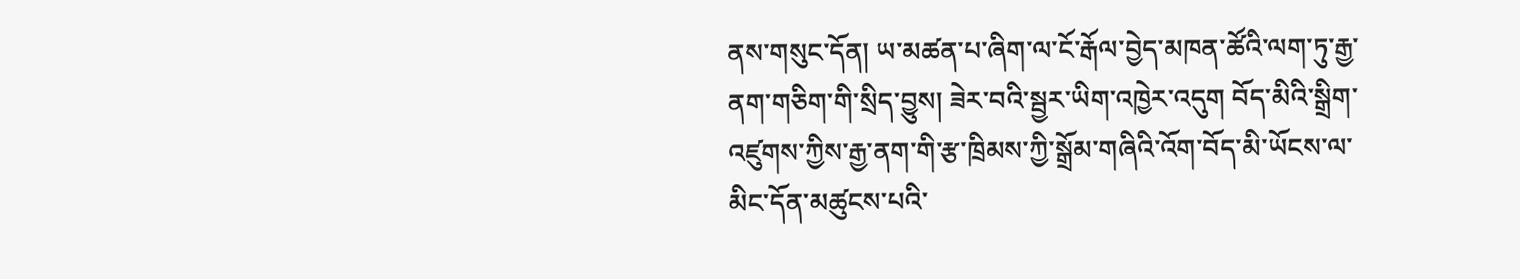ནས་གསུང་དོན། ཡ་མཚན་པ་ཞིག་ལ་ངོ་རྒོལ་བྱེད་མཁན་ཚོའི་ལག་ཏུ་རྒྱ་ནག་གཅིག་གི་སྲིད་བྱུས། ཟེར་བའི་སྦྱར་ཡིག་འཁྱེར་འདུག བོད་མིའི་སྒྲིག་འཛུགས་ཀྱིས་རྒྱ་ནག་གི་རྩ་ཁྲིམས་ཀྱི་སྒྲོམ་གཞིའི་འོག་བོད་མི་ཡོངས་ལ་མིང་དོན་མཚུངས་པའི་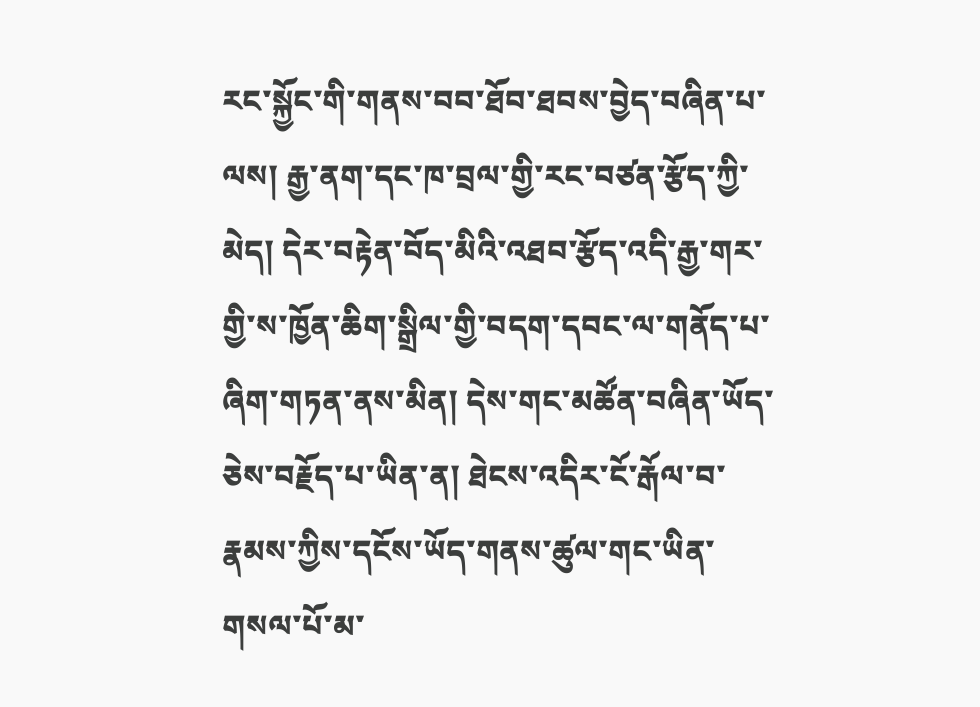རང་སྐྱོང་གི་གནས་བབ་ཐོབ་ཐབས་བྱེད་བཞིན་པ་ལས། རྒྱ་ནག་དང་ཁ་བྲལ་གྱི་རང་བཙན་རྩོད་ཀྱི་མེད། དེར་བརྟེན་བོད་མིའི་འཐབ་རྩོད་འདི་རྒྱ་གར་གྱི་ས་ཁྱོན་ཆིག་སྒྲིལ་གྱི་བདག་དབང་ལ་གནོད་པ་ཞིག་གཏན་ནས་མིན། དེས་གང་མཚོན་བཞིན་ཡོད་ཅེས་བརྗོད་པ་ཡིན་ན། ཐེངས་འདིར་ངོ་རྒོལ་བ་རྣམས་ཀྱིས་དངོས་ཡོད་གནས་ཚུལ་གང་ཡིན་གསལ་པོ་མ་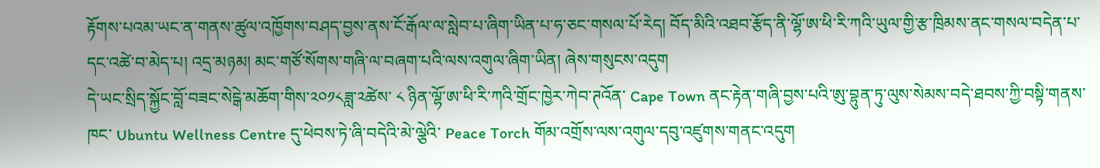རྟོགས་པའམ་ཡང་ན་གནས་ཚུལ་འཁྱོགས་བཤད་བྱས་ནས་ངོ་རྒོལ་ལ་སླེབ་པ་ཞིག་ཡིན་པ་ཧ་ཅང་གསལ་པོ་རེད། བོད་མིའི་འཐབ་རྩོད་ནི་ལྷོ་ཨ་ཕི་རི་ཀའི་ཡུལ་གྱི་རྩ་ཁྲིམས་ནང་གསལ་བདེན་པ་དང་འཚེ་བ་མེད་པ། འདྲ་མཉམ། མང་གཙོ་སོགས་གཞི་ལ་བཞག་པའི་ལས་འགུལ་ཞིག་ཡིན། ཞེས་གསུངས་འདུག
དེ་ཡང་སྲིད་སྐྱོང་བློ་བཟང་སེངྒེ་མཆོག་གིས་༢༠༡༨ཟླ་༢ཚེས་ ༨ ཉིན་ལྷོ་ཨ་ཕི་རི་ཀའི་གྲོང་ཁྱེར་ཀེབ་ཊའོན་ Cape Town ནང་རྟེན་གཞི་བྱས་པའི་ཨུ་བྷུན་ཏུ་ལུས་སེམས་བདེ་ཐབས་ཀྱི་བསྟི་གནས་ཁང་ Ubuntu Wellness Centre དུ་ཕེབས་ཏེ་ཞི་བདེའི་མེ་ལྕེའི་ Peace Torch གོམ་འགྲོས་ལས་འགུལ་དབུ་འཛུགས་གནང་འདུག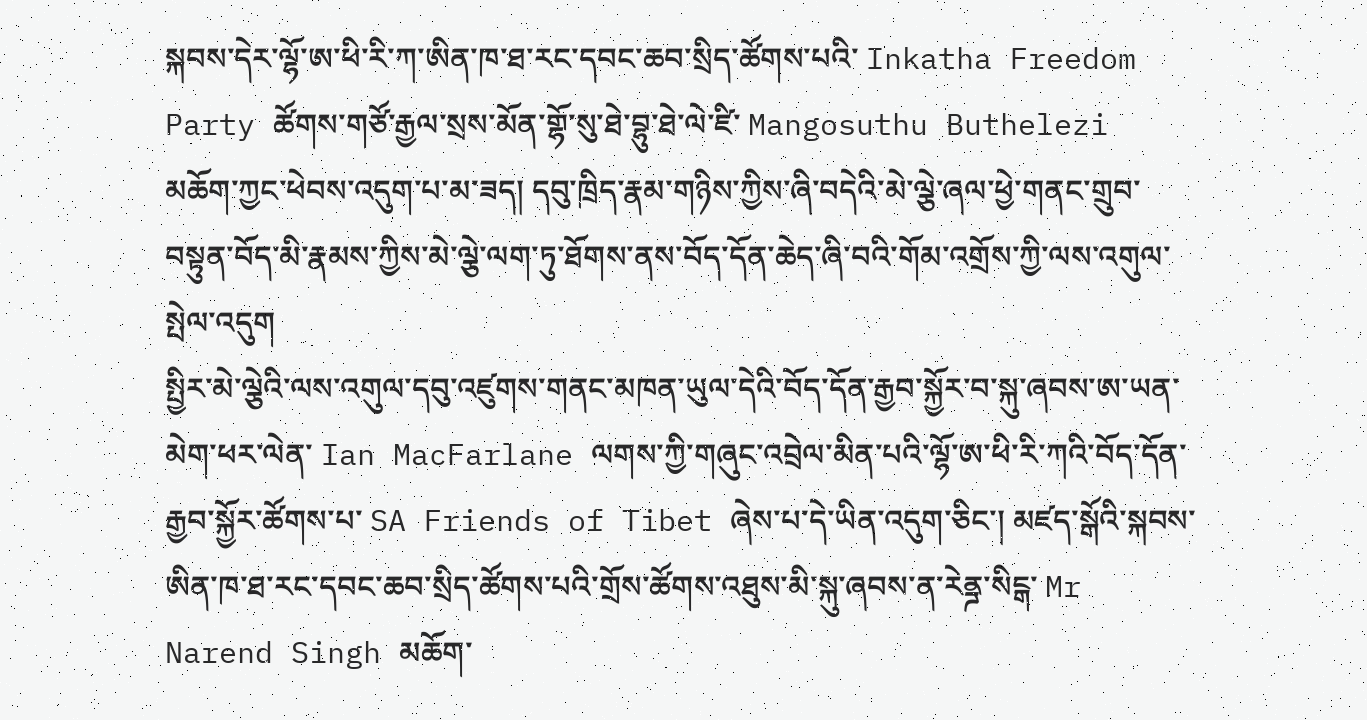སྐབས་དེར་ལྷོ་ཨ་ཕི་རི་ཀ་ཨིན་ཁ་ཐ་རང་དབང་ཆབ་སྲིད་ཚོགས་པའི་ Inkatha Freedom Party ཚོགས་གཙོ་རྒྱལ་སྲས་མོན་གྷོ་སུ་ཐེ་བྷུ་ཐེ་ལེ་ཛི་ Mangosuthu Buthelezi མཆོག་ཀྱང་ཕེབས་འདུག་པ་མ་ཟད། དབུ་ཁྲིད་རྣམ་གཉིས་ཀྱིས་ཞི་བདེའི་མེ་ལྕེ་ཞལ་ཕྱེ་གནང་གྲུབ་བསྟུན་བོད་མི་རྣམས་ཀྱིས་མེ་ལྕེ་ལག་ཏུ་ཐོགས་ནས་བོད་དོན་ཆེད་ཞི་བའི་གོམ་འགྲོས་ཀྱི་ལས་འགུལ་སྤེལ་འདུག
སྤྱིར་མེ་ལྕེའི་ལས་འགུལ་དབུ་འཛུགས་གནང་མཁན་ཡུལ་དེའི་བོད་དོན་རྒྱབ་སྐྱོར་བ་སྐུ་ཞབས་ཨ་ཡན་མེག་ཕར་ལེན་ Ian MacFarlane ལགས་ཀྱི་གཞུང་འབྲེལ་མིན་པའི་ལྷོ་ཨ་ཕི་རི་ཀའི་བོད་དོན་རྒྱབ་སྐྱོར་ཚོགས་པ་ SA Friends of Tibet ཞེས་པ་དེ་ཡིན་འདུག་ཅིང་། མཛད་སྒོའི་སྐབས་ཨིན་ཁ་ཐ་རང་དབང་ཆབ་སྲིད་ཚོགས་པའི་གྲོས་ཚོགས་འཐུས་མི་སྐུ་ཞབས་ན་རེནྜ་སིངྒ་ Mr Narend Singh མཆོག་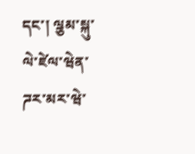དང་། ལྕམ་སྐུ་ལེ་ཛེལ་ཝེན་ཌར་མར་ཝེ་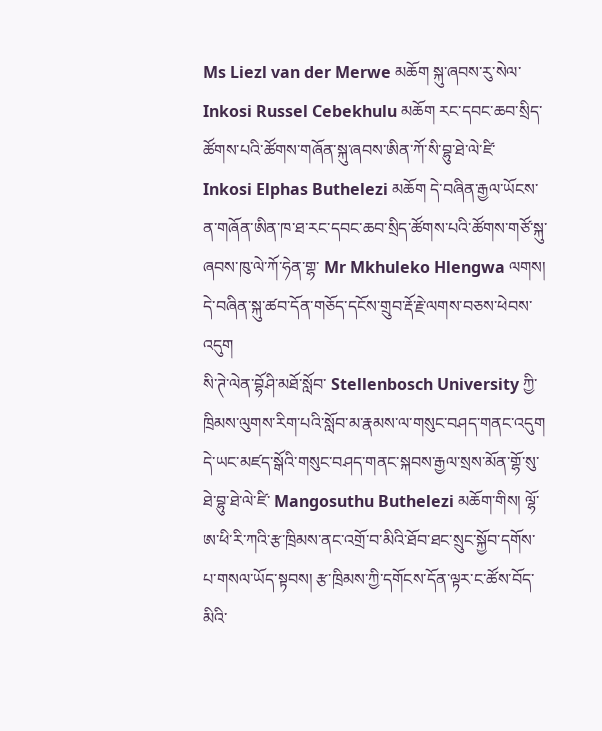Ms Liezl van der Merwe མཆོག སྐུ་ཞབས་རུ་སེལ་ Inkosi Russel Cebekhulu མཆོག རང་དབང་ཆབ་སྲིད་ཚོགས་པའི་ཚོགས་གཞོན་སྐུ་ཞབས་ཨིན་ཀོ་སི་བྷུ་ཐེ་ལེ་ཛི་ Inkosi Elphas Buthelezi མཆོག དེ་བཞིན་རྒྱལ་ཡོངས་ན་གཞོན་ཨིན་ཁ་ཐ་རང་དབང་ཆབ་སྲིད་ཚོགས་པའི་ཚོགས་གཙོ་སྐུ་ཞབས་ཁུ་ལེ་ཀོ་ཧེན་གྷ་ Mr Mkhuleko Hlengwa ལགས།  དེ་བཞིན་སྐུ་ཚབ་དོན་གཅོད་དངོས་གྲུབ་རྡོ་རྗེ་ལགས་བཅས་ཕེབས་འདུག
སི་ཊེ་ལེན་བྷོཤི་མཐོ་སློབ་ Stellenbosch University ཀྱི་ཁྲིམས་ལུགས་རིག་པའི་སློབ་མ་རྣམས་ལ་གསུང་བཤད་གནང་འདུག
དེ་ཡང་མཛད་སྒོའི་གསུང་བཤད་གནང་སྐབས་རྒྱལ་སྲས་མོན་གྷོ་སུ་ཐེ་བྷུ་ཐེ་ལེ་ཛི་ Mangosuthu Buthelezi མཆོག་གིས། ལྷོ་ཨ་ཕི་རི་ཀའི་རྩ་ཁྲིམས་ནང་འགྲོ་བ་མིའི་ཐོབ་ཐང་སྲུང་སྐྱོབ་དགོས་པ་གསལ་ཡོད་སྟབས། རྩ་ཁྲིམས་ཀྱི་དགོངས་དོན་ལྟར་ང་ཚོས་བོད་མིའི་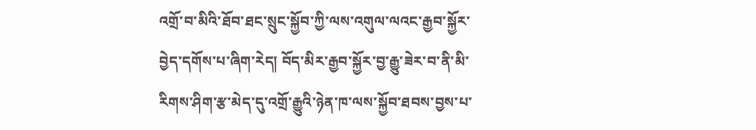འགྲོ་བ་མིའི་ཐོབ་ཐང་སྲུང་སྐྱོབ་ཀྱི་ལས་འགུལ་ལའང་རྒྱབ་སྐྱོར་བྱེད་དགོས་པ་ཞིག་རེད། བོད་མིར་རྒྱབ་སྐྱོར་བྱ་རྒྱུ་ཟེར་བ་ནི་མི་རིགས་ཤིག་རྩ་མེད་དུ་འགྲོ་རྒྱུའི་ཉེན་ཁ་ལས་སྐྱོབ་ཐབས་བྱས་པ་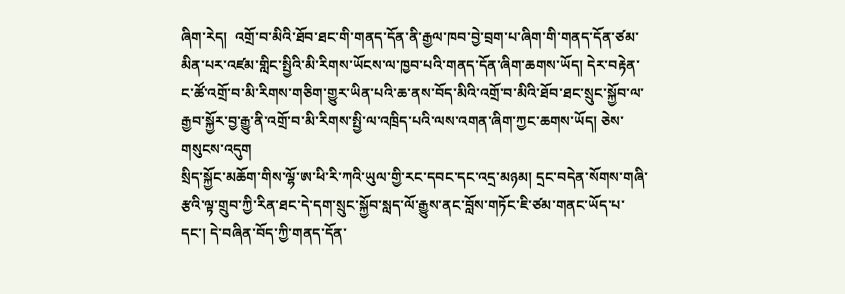ཞིག་རེད།  འགྲོ་བ་མིའི་ཐོབ་ཐང་གི་གནད་དོན་ནི་རྒྱལ་ཁབ་བྱེ་བྲག་པ་ཞིག་གི་གནད་དོན་ཙམ་མིན་པར་འཛམ་གླིང་སྤྱིའི་མི་རིགས་ཡོངས་ལ་ཁྱབ་པའི་གནད་དོན་ཞིག་ཆགས་ཡོད། དེར་བརྟེན་ང་ཚོ་འགྲོ་བ་མི་རིགས་གཅིག་གྱུར་ཡིན་པའི་ཆ་ནས་བོད་མིའི་འགྲོ་བ་མིའི་ཐོབ་ཐང་སྲུང་སྐྱོབ་ལ་རྒྱབ་སྐྱོར་བྱ་རྒྱུ་ནི་འགྲོ་བ་མི་རིགས་སྤྱི་ལ་འཁྲིད་པའི་ལས་འགན་ཞིག་ཀྱང་ཆགས་ཡོད། ཅེས་གསུངས་འདུག
སྲིད་སྐྱོང་མཆོག་གིས་ལྷོ་ཨ་ཕི་རི་ཀའི་ཡུལ་གྱི་རང་དབང་དང་འདྲ་མཉམ། དྲང་བདེན་སོགས་གཞི་རྩའི་ལྟ་གྲུབ་ཀྱི་རིན་ཐང་དེ་དག་སྲུང་སྐྱོབ་སླད་ལོ་རྒྱུས་ནང་བློས་གཏོང་ཇི་ཙམ་གནང་ཡོད་པ་དང་། དེ་བཞིན་བོད་ཀྱི་གནད་དོན་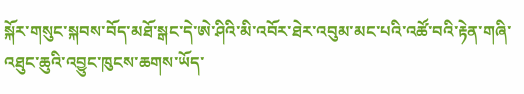སྐོར་གསུང་སྐབས་བོད་མཐོ་སྒང་དེ་ཨེ་ཤིའི་མི་འབོར་ཐེར་འབུམ་མང་པའི་འཚོ་བའི་རྟེན་གཞི་འཐུང་ཆུའི་འབྱུང་ཁུངས་ཆགས་ཡོད་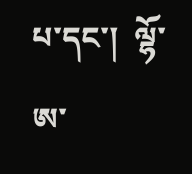པ་དང་།  ལྷོ་ཨ་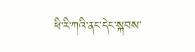ཕི་རི་ཀའི་ནང་དེང་སྐབས་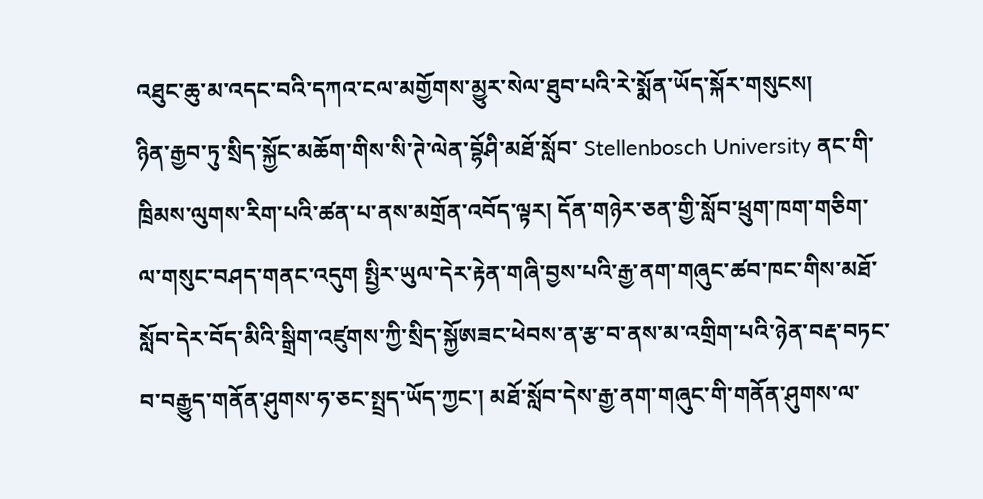འཐུང་ཆུ་མ་འདང་བའི་དཀའ་ངལ་མགྱོགས་མྱུར་སེལ་ཐུབ་པའི་རེ་སྨོན་ཡོད་སྐོར་གསུངས།
ཉིན་རྒྱབ་ཏུ་སྲིད་སྐྱོང་མཆོག་གིས་སི་ཊེ་ལེན་བྷོཤི་མཐོ་སློབ་ Stellenbosch University ནང་གི་ཁྲིམས་ལུགས་རིག་པའི་ཚན་པ་ནས་མགྲོན་འབོད་ལྟར། དོན་གཉེར་ཅན་གྱི་སློབ་ཕྲུག་ཁག་གཅིག་ལ་གསུང་བཤད་གནང་འདུག སྤྱིར་ཡུལ་དེར་རྟེན་གཞི་བྱས་པའི་རྒྱ་ནག་གཞུང་ཚབ་ཁང་གིས་མཐོ་སློབ་དེར་བོད་མིའི་སྒྲིག་འཛུགས་ཀྱི་སྲིད་སྐྱོཨཟང་ཕེབས་ན་རྩ་བ་ནས་མ་འགྲིག་པའི་ཉེན་བརྡ་བཏང་བ་བརྒྱུད་གནོན་ཤུགས་ཧ་ཅང་སྤྲད་ཡོད་ཀྱང་། མཐོ་སློབ་དེས་རྒྱ་ནག་གཞུང་གི་གནོན་ཤུགས་ལ་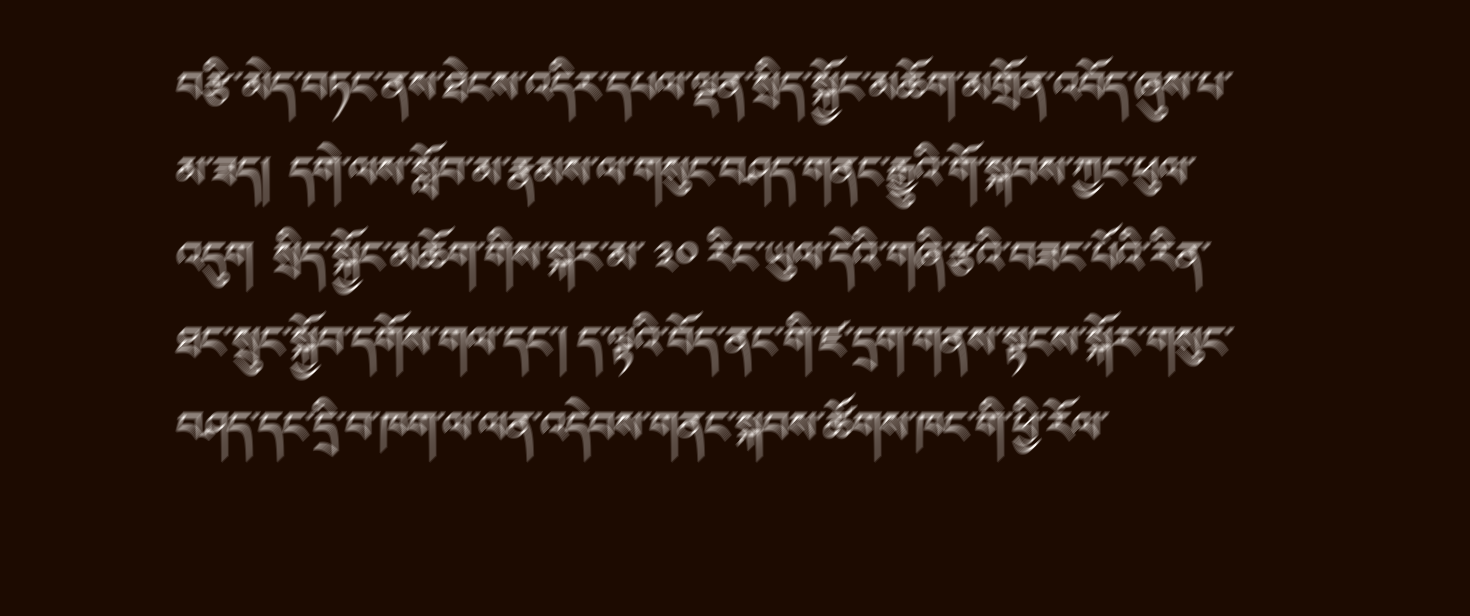བརྩི་མེད་བཏང་ནས་ཐེངས་འདིར་དཔལ་ལྡན་སྲིད་སྐྱོང་མཆོག་མགྲོན་འབོད་ཞུས་པ་མ་ཟད།  དགེ་ལས་སློབ་མ་རྣམས་ལ་གསུང་བཤད་གནང་རྒྱུའི་གོ་སྐབས་ཀྱང་ཕུལ་འདུག  སྲིད་སྐྱོང་མཆོག་གིས་སྐར་མ་ ༣༠ རིང་ཡུལ་དེའི་གཞི་རྩའི་བཟང་པོའི་རིན་ཐང་སྲུང་སྐྱོབ་དགོས་གལ་དང་། ད་ལྟའི་བོད་ནང་གི་ཛ་དྲག་གནས་སྟངས་སྐོར་གསུང་བཤད་དང་དྲི་བ་ཁག་ལ་ལན་འདེབས་གནང་སྐབས་ཚོགས་ཁང་གི་ཕྱི་རོལ་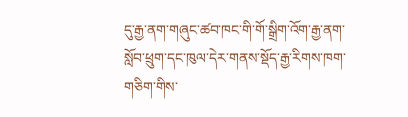དུ་རྒྱ་ནག་གཞུང་ཚབ་ཁང་གི་གོ་སྒྲིག་འོག་རྒྱ་ནག་སློབ་ཕྲུག་དང་ཁུལ་དེར་གནས་སྡོད་རྒྱ་རིགས་ཁག་གཅིག་གིས་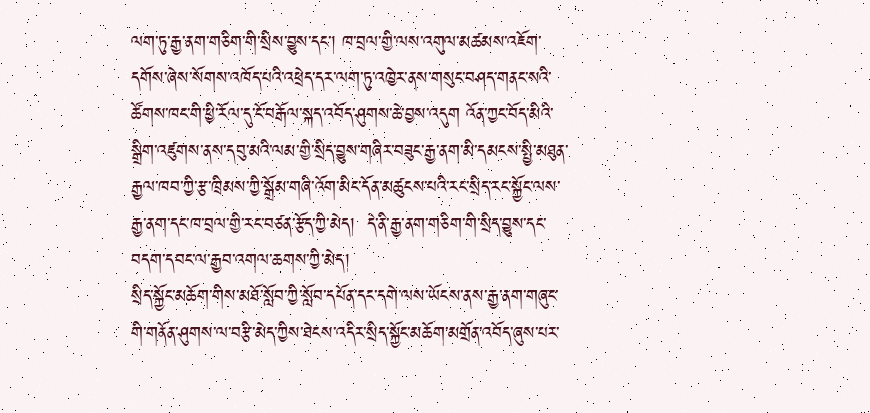ལག་ཏུ་རྒྱ་ནག་གཅིག་གི་སྲིས་བྱུས་དང་། ཁ་བྲལ་གྱི་ལས་འགུལ་མཚམས་འཇོག་དགོས་ཞེས་སོགས་འཁོད་པའི་འཕྲེད་དར་ལག་ཏུ་འཁྱེར་ནས་གསུང་བཤད་གནང་སའི་ཚོགས་ཁང་གི་ཕྱི་རོལ་དུ་ངོ་བརྒོལ་སྐད་འབོད་ཤུགས་ཆེ་བྱས་འདུག འོན་ཀྱང་བོད་མིའི་སྒྲིག་འཛུགས་ནས་དབུ་མའི་ལམ་གྱི་སྲིད་བྱུས་གཞིར་བཟུང་རྒྱ་ནག་མི་དམངས་སྤྱི་མཐུན་རྒྱལ་ཁབ་ཀྱི་རྩ་ཁྲིམས་ཀྱི་སྒྲོམ་གཞི་འོག་མིང་དོན་མཚུངས་པའི་རང་སྲིད་རང་སྐྱོང་ལས་རྒྱ་ནག་དང་ཁ་བྲལ་གྱི་རང་བཙན་རྩོད་ཀྱི་མེད།  དེ་ནི་རྒྱ་ནག་གཅིག་གི་སྲིད་བྱུས་དང་བདག་དབང་ལ་རྒྱབ་འགལ་ཆགས་ཀྱི་མེད།
སྲིད་སྐྱོང་མཆོག་གིས་མཐོ་སློབ་ཀྱི་སློབ་དཔོན་དང་དགེ་ལས་ཡོངས་ནས་རྒྱ་ནག་གཞུང་གི་གནོན་ཤུགས་ལ་བརྩི་མེད་ཀྱིས་ཐེངས་འདིར་སྲིད་སྐྱོང་མཆོག་མགྲོན་འབོད་ཞུས་པར་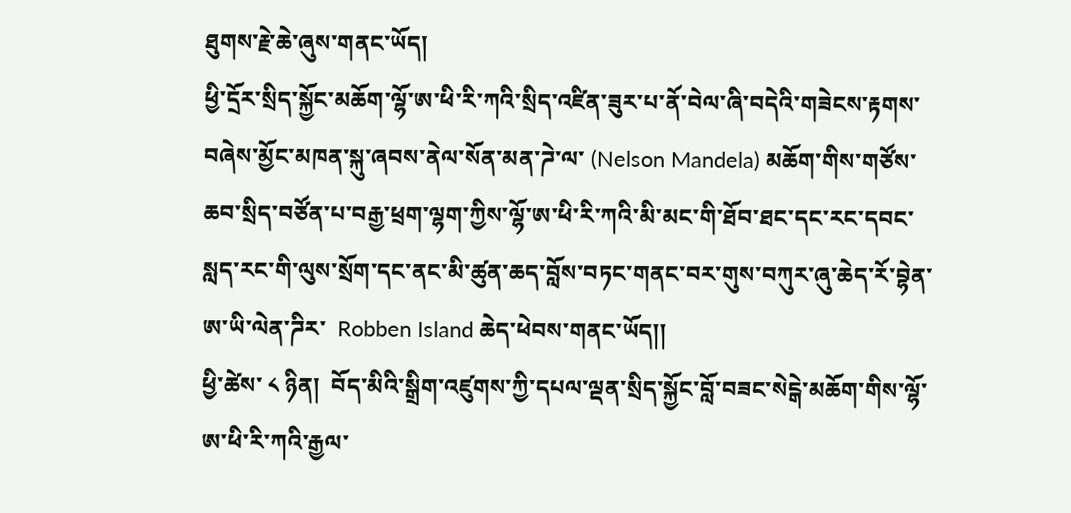ཐུགས་རྗེ་ཆེ་ཞུས་གནང་ཡོད།
ཕྱི་དྲོར་སྲིད་སྐྱོང་མཆོག་ལྷོ་ཨ་ཕི་རི་ཀའི་སྲིད་འཛིན་ཟུར་པ་ནོ་བེལ་ཞི་བདེའི་གཟེངས་རྟགས་བཞེས་མྱོང་མཁན་སྐུ་ཞབས་ནེལ་སོན་མན་ཌེ་ལ་ (Nelson Mandela) མཆོག་གིས་གཙོས་ཆབ་སྲིད་བཙོན་པ་བརྒྱ་ཕྲག་ལྷག་ཀྱིས་ལྷོ་ཨ་ཕི་རི་ཀའི་མི་མང་གི་ཐོབ་ཐང་དང་རང་དབང་སླད་རང་གི་ལུས་སྲོག་དང་ནང་མི་ཚུན་ཆད་བློས་བཏང་གནང་བར་གུས་བཀུར་ཞུ་ཆེད་རོ་བྷེན་ཨ་ཡི་ལེན་ཌིར་  Robben Island ཆེད་ཕེབས་གནང་ཡོད།།
ཕྱི་ཚེས་ ༨ ཉིན།  བོད་མིའི་སྒྲིག་འཛུགས་ཀྱི་དཔལ་ལྡན་སྲིད་སྐྱོང་བློ་བཟང་སེངྒེ་མཆོག་གིས་ལྷོ་ཨ་ཕི་རི་ཀའི་རྒྱལ་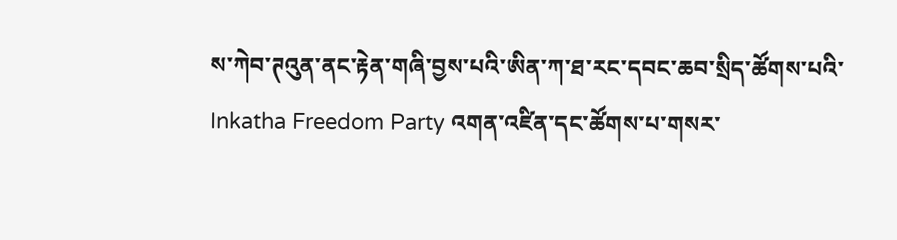ས་ཀེབ་ཊའུན་ནང་རྟེན་གཞི་བྱས་པའི་ཨིན་ཀ་ཐ་རང་དབང་ཆབ་སྲིད་ཚོགས་པའི་ Inkatha Freedom Party འགན་འཛིན་དང་ཚོགས་པ་གསར་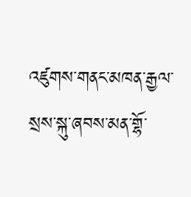འཛུགས་གནང་མཁན་རྒྱལ་སྲས་སྐུ་ཞབས་མན་གྷོ་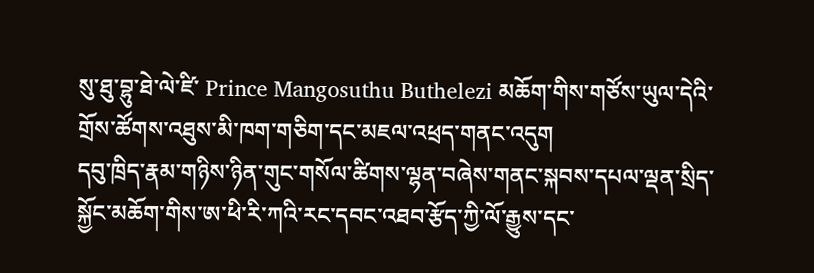སུ་ཐུ་བྷུ་ཐེ་ལེ་ཛི་ Prince Mangosuthu Buthelezi མཆོག་གིས་གཙོས་ཡུལ་དེའི་གྲོས་ཚོགས་འཐུས་མི་ཁག་གཅིག་དང་མཇལ་འཕྲད་གནང་འདུག
དབུ་ཁྲིད་རྣམ་གཉིས་ཉིན་གུང་གསོལ་ཚིགས་ལྷན་བཞེས་གནང་སྐབས་དཔལ་ལྡན་སྲིད་སྐྱོང་མཆོག་གིས་ཨ་ཕི་རི་ཀའི་རང་དབང་འཐབ་རྩོད་ཀྱི་ལོ་རྒྱུས་དང་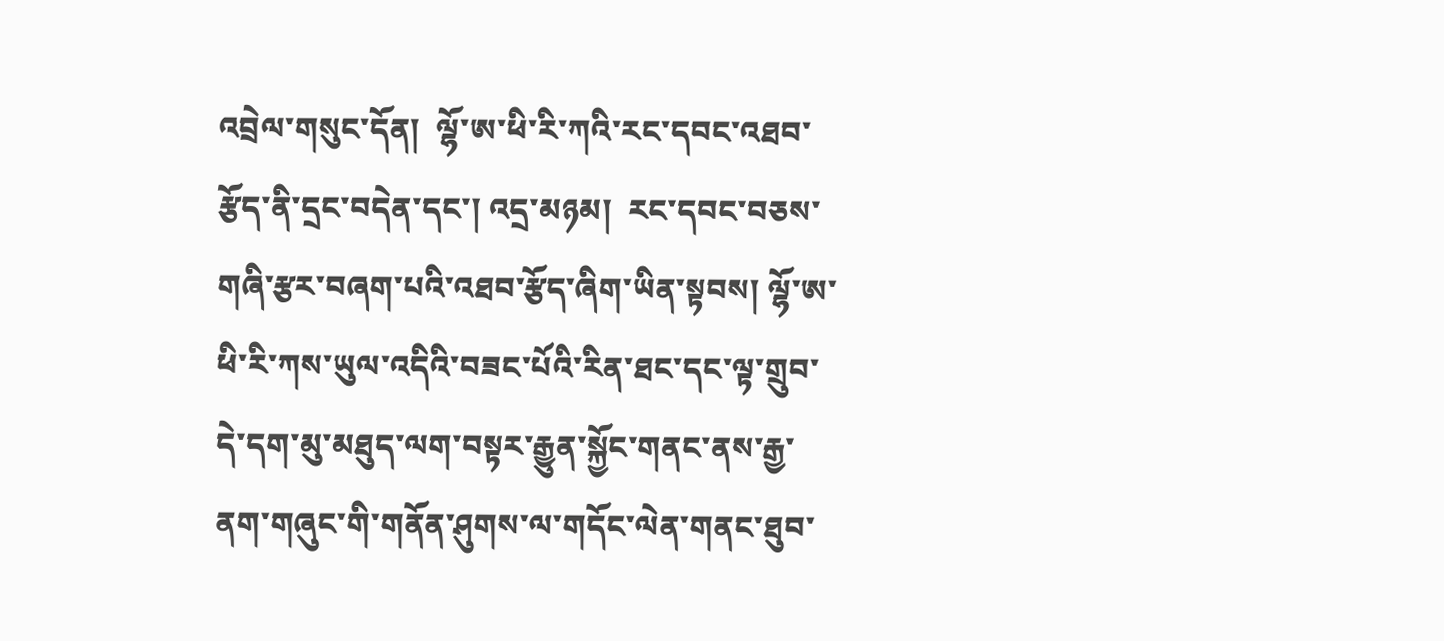འབྲེལ་གསུང་དོན།  ལྷོ་ཨ་ཕི་རི་ཀའི་རང་དབང་འཐབ་རྩོད་ནི་དྲང་བདེན་དང་། འདྲ་མཉམ།  རང་དབང་བཅས་གཞི་རྩར་བཞག་པའི་འཐབ་རྩོད་ཞིག་ཡིན་སྟབས། ལྷོ་ཨ་ཕི་རི་ཀས་ཡུལ་འདིའི་བཟང་པོའི་རིན་ཐང་དང་ལྟ་གྲུབ་དེ་དག་མུ་མཐུད་ལག་བསྟར་རྒྱུན་སྐྱོང་གནང་ནས་རྒྱ་ནག་གཞུང་གི་གནོན་ཤུགས་ལ་གདོང་ལེན་གནང་ཐུབ་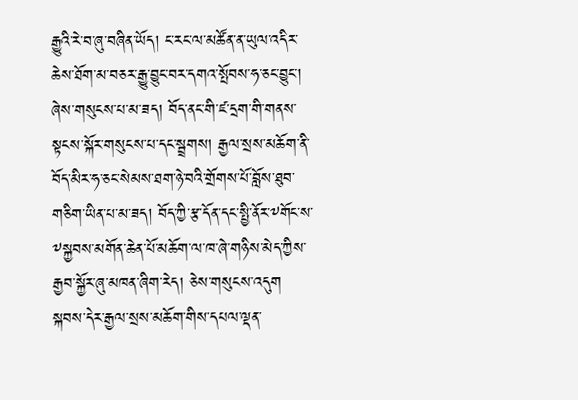རྒྱུའི་རེ་བ་ཞུ་བཞིན་ཡོད། ང་རང་ལ་མཚོན་ན་ཡུལ་འདིར་ཆེས་ཐོག་མ་བཅར་རྒྱུ་བྱུང་བར་དགའ་སྤོབས་ཧ་ཅང་བྱུང་།  ཞེས་གསུངས་པ་མ་ཟད། བོད་ནང་གི་ཛ་དྲག་གི་གནས་སྟངས་སྐོར་གསུངས་པ་དང་སྦྲགས། རྒྱལ་སྲས་མཆོག་ནི་བོད་མིར་ཧ་ཅང་སེམས་ཐག་ཉེ་བའི་གྲོགས་པོ་བློས་ཐུབ་གཅིག་ཡིན་པ་མ་ཟད། བོད་ཀྱི་རྩ་དོན་དང་སྤྱི་ནོར་༸གོང་ས་༸སྐྱབས་མགོན་ཆེན་པོ་མཆོག་ལ་ཁ་ཞེ་གཉིས་མེད་ཀྱིས་རྒྱབ་སྐྱོར་ཞུ་མཁན་ཞིག་རེད། ཅེས་གསུངས་འདུག
སྐབས་དེར་རྒྱལ་སྲས་མཆོག་གིས་དཔལ་ལྡན་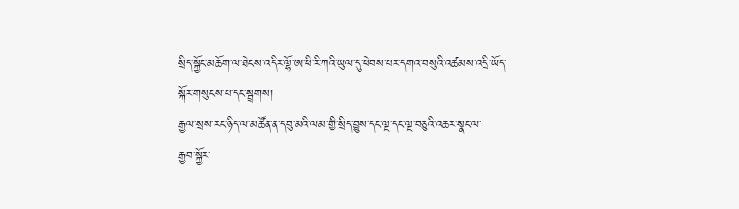སྲིད་སྐྱོང་མཆོག་ལ་ཐེངས་འདིར་ལྷོ་ཨ་ཕི་རི་ཀའི་ཡུལ་དུ་ཕེབས་པར་དགའ་བསུའི་འཚམས་འདྲི་ཡོད་སྐོར་གསུངས་པ་དང་སྦྲགས།
རྒྱལ་སྲས་རང་ཉིད་ལ་མཚོན་ན་དབུ་མའི་ལམ་གྱི་སྲིད་བྱུས་དང་ལྔ་དང་ལྔ་བཅུའི་འཆར་སྣང་ལ་
རྒྱབ་སྐྱོར་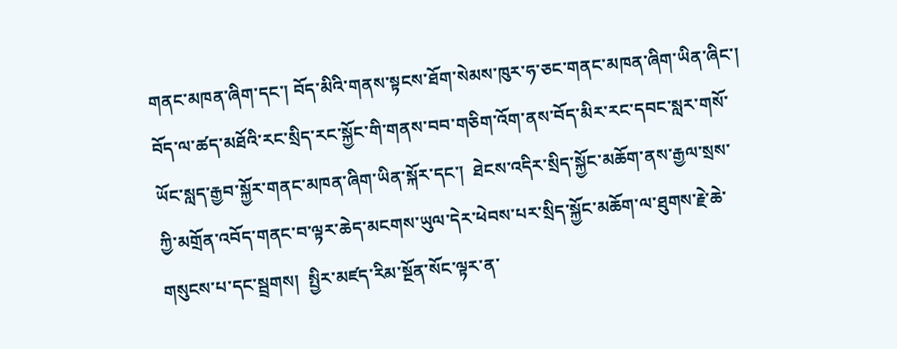གནང་མཁན་ཞིག་དང་། བོད་མིའི་གནས་སྟངས་ཐོག་སེམས་ཁུར་ཧ་ཅང་གནང་མཁན་ཞིག་ཡིན་ཞིང་།  བོད་ལ་ཚད་མཐོའི་རང་སྲིད་རང་སྐྱོང་གི་གནས་བབ་གཅིག་འོག་ནས་བོད་མིར་རང་དབང་སླར་གསོ་ཡོང་སླད་རྒྱབ་སྐྱོར་གནང་མཁན་ཞིག་ཡིན་སྐོར་དང་།  ཐེངས་འདིར་སྲིད་སྐྱོང་མཆོག་ནས་རྒྱལ་སྲས་ཀྱི་མགྲོན་འབོད་གནང་བ་ལྟར་ཆེད་མངགས་ཡུལ་དེར་ཕེབས་པར་སྲིད་སྐྱོང་མཆོག་ལ་ཐུགས་རྗེ་ཆེ་གསུངས་པ་དང་སྦྲགས།  སྤྱིར་མཛད་རིམ་སྔོན་སོང་ལྟར་ན་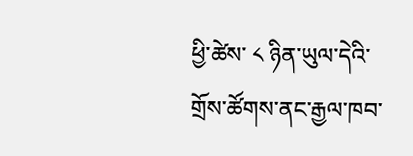ཕྱི་ཚེས་ ༨ ཉིན་ཡུལ་དེའི་གྲོས་ཚོགས་ནང་རྒྱལ་ཁབ་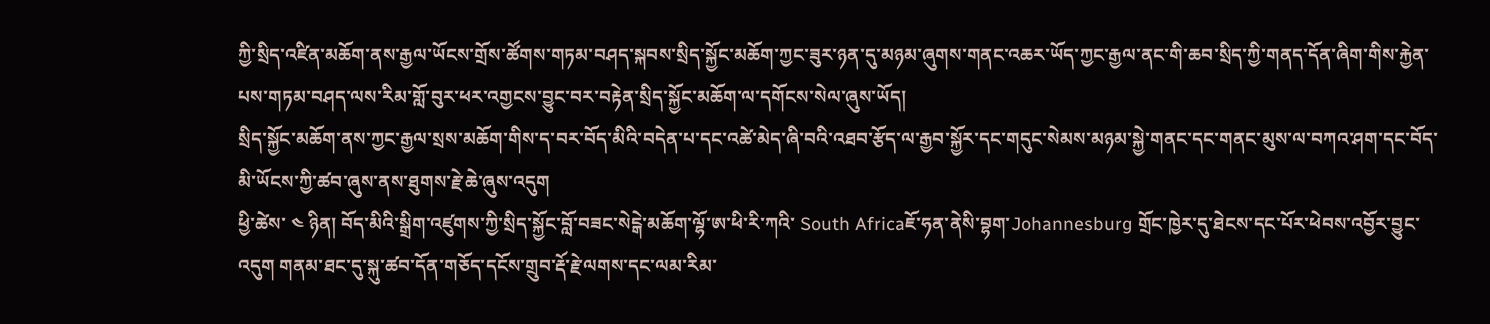ཀྱི་སྲིད་འཛིན་མཆོག་ནས་རྒྱལ་ཡོངས་གྲོས་ཚོགས་གཏམ་བཤད་སྐབས་སྲིད་སྐྱོང་མཆོག་ཀྱང་ཟུར་ཉན་དུ་མཉམ་ཞུགས་གནང་འཆར་ཡོད་ཀྱང་རྒྱལ་ནང་གི་ཆབ་སྲིད་ཀྱི་གནད་དོན་ཞིག་གིས་རྐྱེན་པས་གཏམ་བཤད་ལས་རིམ་གློ་བུར་ཕར་འགྱངས་བྱུང་བར་བརྟེན་སྲིད་སྐྱོང་མཆོག་ལ་དགོངས་སེལ་ཞུས་ཡོད།
སྲིད་སྐྱོང་མཆོག་ནས་ཀྱང་རྒྱལ་སྲས་མཆོག་གིས་ད་བར་བོད་མིའི་བདེན་པ་དང་འཚེ་མེད་ཞི་བའི་འཐབ་རྩོད་ལ་རྒྱབ་སྐྱོར་དང་གདུང་སེམས་མཉམ་སྐྱེ་གནང་དང་གནང་མུས་ལ་བཀའ་ཤག་དང་བོད་མི་ཡོངས་ཀྱི་ཚབ་ཞུས་ནས་ཐུགས་རྗེ་ཆེ་ཞུས་འདུག
ཕྱི་ཚེས་ ༤ ཉིན། བོད་མིའི་སྒྲིག་འཛུགས་ཀྱི་སྲིད་སྐྱོང་བློ་བཟང་སེངྒེ་མཆོག་ལྷོ་ཨ་ཕི་རི་ཀའི་ South Africaཇོ་ཧན་ནེསི་བྷག་Johannesburg གྲོང་ཁྱེར་དུ་ཐེངས་དང་པོར་ཕེབས་འབྱོར་བྱུང་འདུག གནམ་ཐང་དུ་སྐུ་ཚབ་དོན་གཅོད་དངོས་གྲུབ་རྡོ་རྗེ་ལགས་དང་ལམ་རིམ་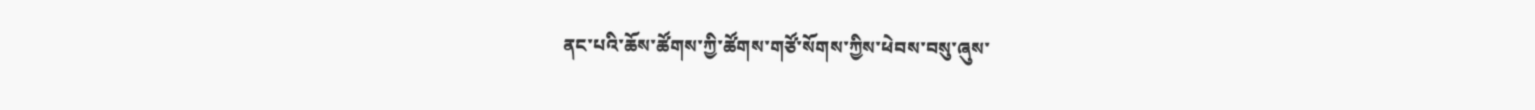ནང་པའི་ཆོས་ཚོགས་ཀྱི་ཚོགས་གཙོ་སོགས་ཀྱིས་ཕེབས་བསུ་ཞུས་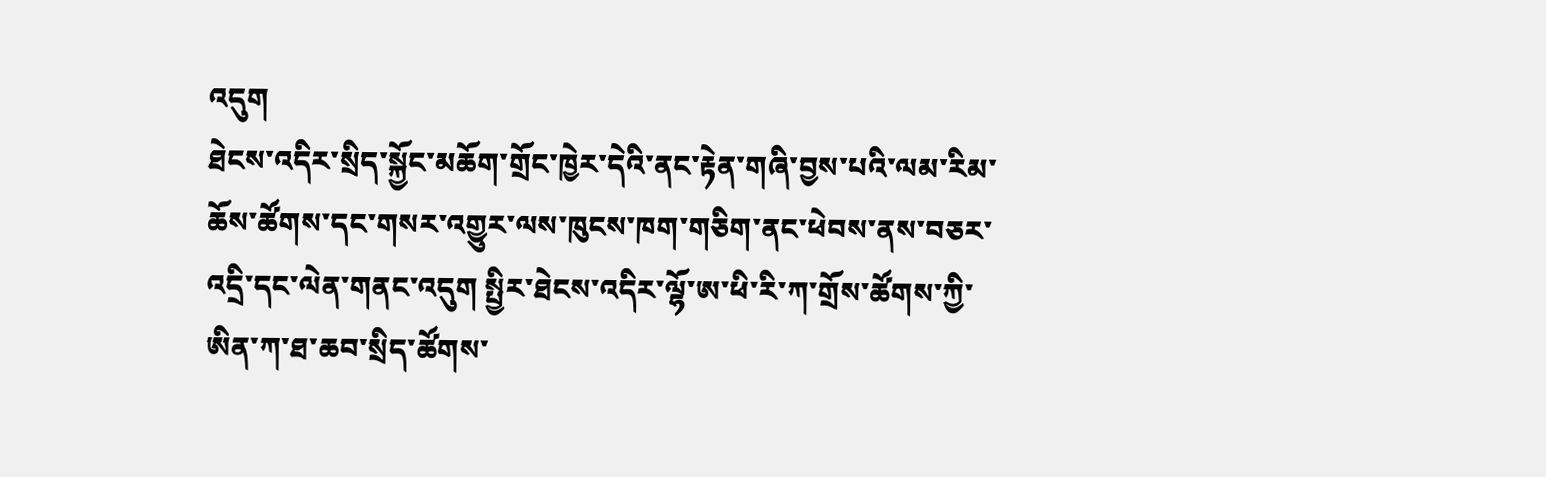འདུག
ཐེངས་འདིར་སྲིད་སྐྱོང་མཆོག་གྲོང་ཁྱེར་དེའི་ནང་རྟེན་གཞི་བྱས་པའི་ལམ་རིམ་ཆོས་ཚོགས་དང་གསར་འགྱུར་ལས་ཁུངས་ཁག་གཅིག་ནང་ཕེབས་ནས་བཅར་འདྲི་དང་ལེན་གནང་འདུག སྤྱིར་ཐེངས་འདིར་ལྷོ་ཨ་ཕི་རི་ཀ་གྲོས་ཚོགས་ཀྱི་ཨིན་ཀ་ཐ་ཆབ་སྲིད་ཚོགས་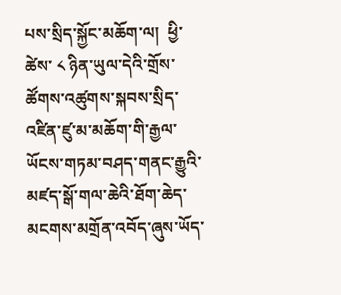པས་སྲིད་སྐྱོང་མཆོག་ལ།  ཕྱི་ཚེས་ ༨ ཉིན་ཡུལ་དེའི་གྲོས་ཚོགས་འཚུགས་སྐབས་སྲིད་འཛིན་ཛུ་མ་མཆོག་གི་རྒྱལ་ཡོངས་གཏམ་བཤད་གནང་རྒྱུའི་མཛད་སྒོ་གལ་ཆེའི་ཐོག་ཆེད་མངགས་མགྲོན་འབོད་ཞུས་ཡོད་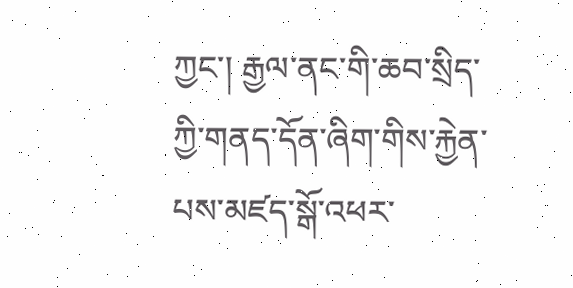ཀྱང་། རྒྱལ་ནང་གི་ཆབ་སྲིད་ཀྱི་གནད་དོན་ཞིག་གིས་རྐྱེན་པས་མཛད་སྒོ་འཕར་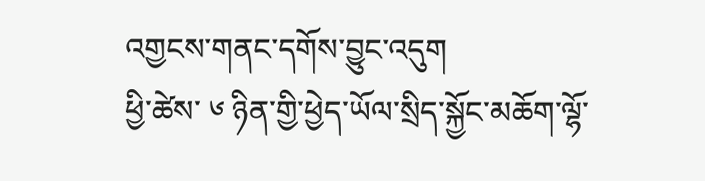འགྱངས་གནང་དགོས་བྱུང་འདུག
ཕྱི་ཚེས་ ༦ ཉིན་གྱི་ཕྱེད་ཡོལ་སྲིད་སྐྱོང་མཆོག་ལྷོ་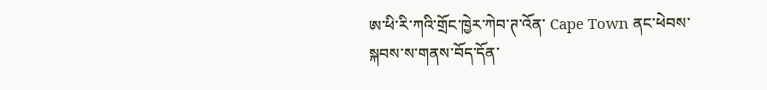ཨ་ཕི་རི་ཀའི་གྲོང་ཁྱེར་ཀེབ་ཊ་འོན་ Cape Town ནང་ཕེབས་སྐབས་ས་གནས་བོད་དོན་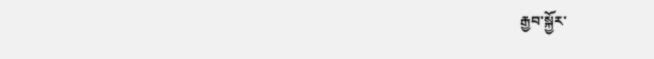རྒྱབ་སྐྱོར་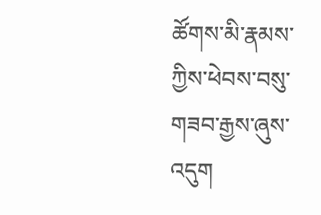ཚོགས་མི་རྣམས་ཀྱིས་ཕེབས་བསུ་གཟབ་རྒྱས་ཞུས་འདུག